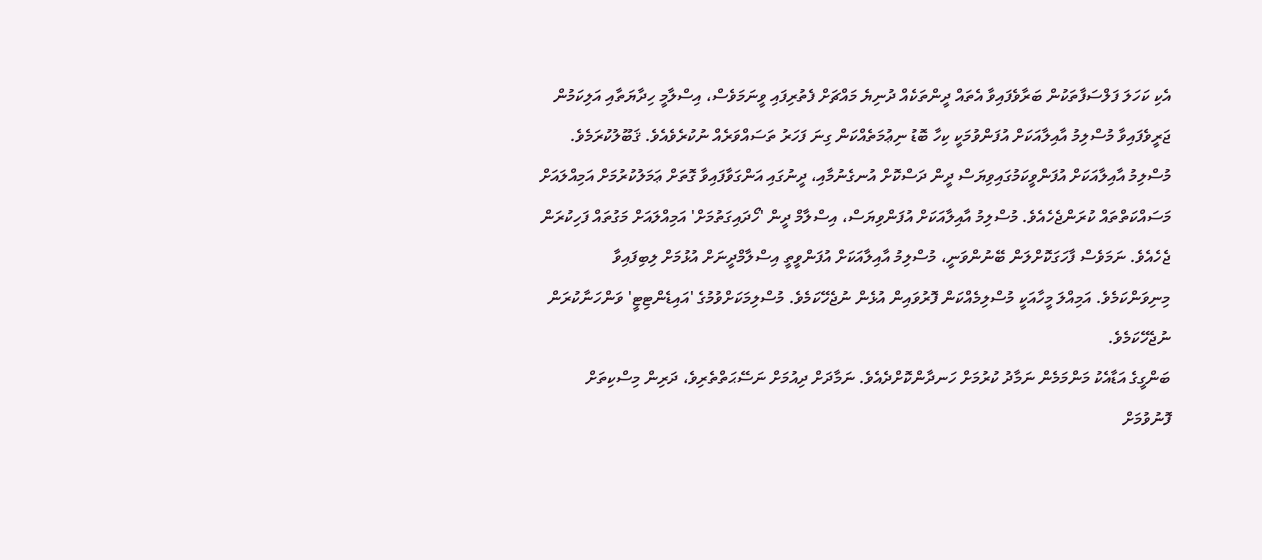އެކި ކަހަލަ ފަލްސަފާތަކުން ބަރާވެފައިވާ އެތައް ދީންތަކެއް ދުނިޔެ މައްޗަށް ފެތުރިފައި ވީނަމަވެސް، އިސްލާމީ ހިދާޔަތާއި އަލިކަމުން ޖަރީވެފައިވާ މުސްލިމު އާއިލާއަކަށް އުފަންވުމަކީ ކިހާ ބޮޑު ނިޢުމަތެއްކަން ގިނަ ފަހަރު ތަސައްވަރެއް ނުކުރެވެއެވެ. ޤަބޫލުކުރަމެވެ. މުސްލިމު އާއިލާއަކަށް އުފަންވީކަމުގައިވިޔަސް ދީން ދަސްކޮށް އުނގެނުމާއި، ދީނުގައި އަންގަވާފައިވާ ގޮތަށް ޢަމަލުކުރުމަށް އަމިއްލައަށް މަސައްކަތްތައް ކުރަންޖެހެއެވެ. މުސްލިމު އާއިލާއަކަށް އުފަންވިޔަސް، އިސްލާމް ދީން 'ހޯދައިގަތުމަށް' އަމިއްލައަށް މަގުތައް ފަހިކުރަން ޖެހެއެވެ. ނަމަވެސް ފާހަގަކޮށްލަން ބޭނުންވަނީ، މުސްލިމު އާއިލާއަކަށް އުފަންވީތީ އިސްލާމްދީނަށް އުޅުމަށް ލިބިފައިވާ މިނިވަންކަމެވެ. އަމިއްލަ މީހާއަކީ މުސްލިމެއްކަން ފޮރުވައިން އުޅެން ނުޖެހޭކަމެވެ. މުސްލިމަކަށްވުމުގެ 'އައިޑެންޓިޓީ' ވަންހަނާކުރަން ނުޖެހޭކަމެވެ.
ބަންގީގެ އަޑާއެކު މަންމަމެން ނަމާދު ކުރުމަށް ހަނދާންކޮށްދެއެވެ. ނަމާދަށް ދިއުމަށް ނަސޭޙަތްތެރިވެ، ދަރިން މިސްކިތަށް ފޮނުވުމަށް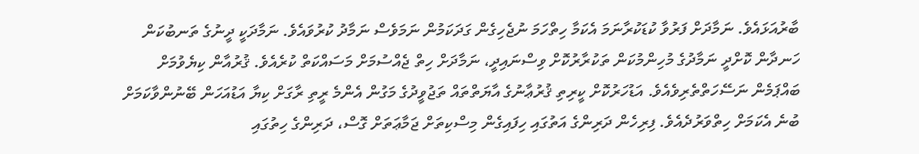ބާރުއަޅައެވެ. ނަމާދަށް ފަރުވާ ކުޑަކުރާނަމަ އެކަމާ ހިތްހަމަ ނުޖެހިގެން ގަދަކަމުން ނަމަވެސް ނަމާދު ކުރުވައެވެ. ނަމާދަކީ ދީނުގެ ތަނބުކަން ހަނދާން ކޮށްދީ ނަމާދުގެ މުހިންމުކަން ތަކުރާރުކޮށް ވިސްނައިދީ، ނަމާދަށް ހިތް ޖެއްސުމަށް މަސައްކަތް ކުރެއެވެ. ޤުރުއާން ކިޔެވުމަށް ބައްޕަމެން ނަސޭހަތްތެރިވެއެވެ. އަޑުހަރުކޮށް ކީރިތި ޤުރުޢާނުގެ އާޔަތްތައް ތަޖުވީދުގެ މަގުން އެންމެ ރީތި ރާގަށް ކިޔާ އަޑުއަހަން ބޭނުންވާކަމަށް ބުނެ އެކަމަށް ހިތްވަރުދެއެވެ. ފިރިހެން ދަރިންގެ އަތުގައި ހިފައިގެން މިސްކިތަށް ޖަމާޢަތަށް ގޮސް، ދަރިންގެ ހިތުގައި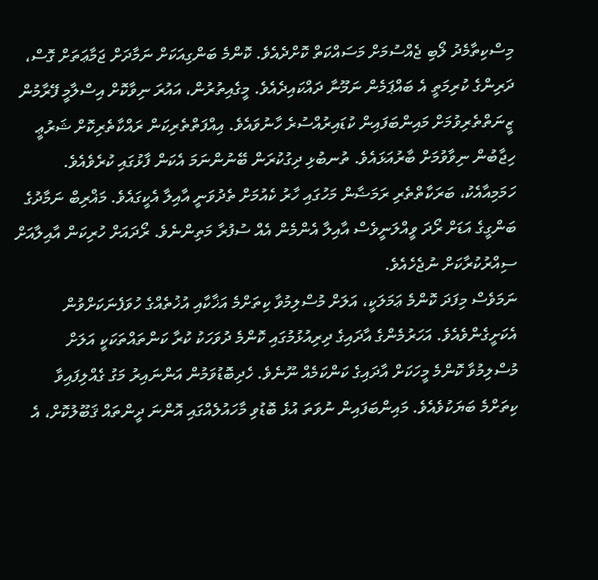މިސްކިތާމެދު ލޯބި ޖެއްސުމަށް މަސައްކަތް ކޮށްދެއެވެ. ކޮންމެ ބަންގިއަކަށް ނަމާދަށް ޖަމާޢަތަށް ގޮސް، ދަރިންގެ ކުރިމަތީ އެ ބައްޕަމެން ނަމޫނާ ދައްކައިދެއެވެ. މީގެއިތުރުން، އައުރަ ނިވާކޮށް އިސްލާމީ ފޭރާމުން ޒީނަތްތެރިވުމަށް މައިންބަފައިން ކުޑައިރުއްސުރެ ހާނުވައެވެ. އިއްފަތްތެރިކަން ރައްކާތެރިކޮށް ޝަރުޢީ ހިޖާބުން ނިވާވުމަށް ބާރުއަޅައެވެ. ތުނބުޅި ދިގުކުރަން ބޭނުންނަމަ އެކަން ފާޅުގައި ކުރެވެއެވެ. ހަމަމިއާއެކު، ބަރަކާތްތެރި ރަމަޟާން މަހުގައި ހާރު ކެއުމަށް ތެދުވަނީ އާއިލާ އެކީގައެވެ. މަޣްރިބް ނަމާދުގެ ބަންގީގެ އަޑަށް ރޯދަ ވީއްލަނީވެސް އާއިލާ އެންމެން އެއް ސުފުރާ މަތިންނެވެ. ރޯދައަށް ހުރިކަން އާއިލާއަށް ސިއްރުކުރާކަށް ނުޖެހެއެވެ.
ނަމަވެސް މިފަދަ ކޮންމެ ޢަމަލަކީ، އަލަށް މުސްލިމުވާ ކިތަށްމެ އަޚާކާއި އުޚުތެއްގެ ހުވަފެނަކަށްވުން އެކަށީގެންވެއެވެ. އަހަރުމެންގެ އާދައިގެ ދިރިއުޅުމުގައި ކޮންމެ ދުވަހަކު ކުރާ ކަންތައްތަކަކީ އަލަށް މުސްލިމުވާ ކޮންމެ މީހަކަށް އާދައިގެ ކަންކަމެއް ނޫނެވެ. ހެދިބޮޑުވަމުން އަންނައިރު މަގު ގެއްލިފައިވާ ކިތަށްމެ ބަޔަކުވެއެވެ. މައިންބަފައިން ނުވަތަ އުޅެ ބޮޑުވި މާހައުލެއްގައި އޮންނަ ދީންތައް ޤަބޫލުކޮށް، އެ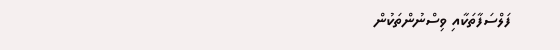ފަލްސަފާތަކާއި ވިސްނުންތަކުން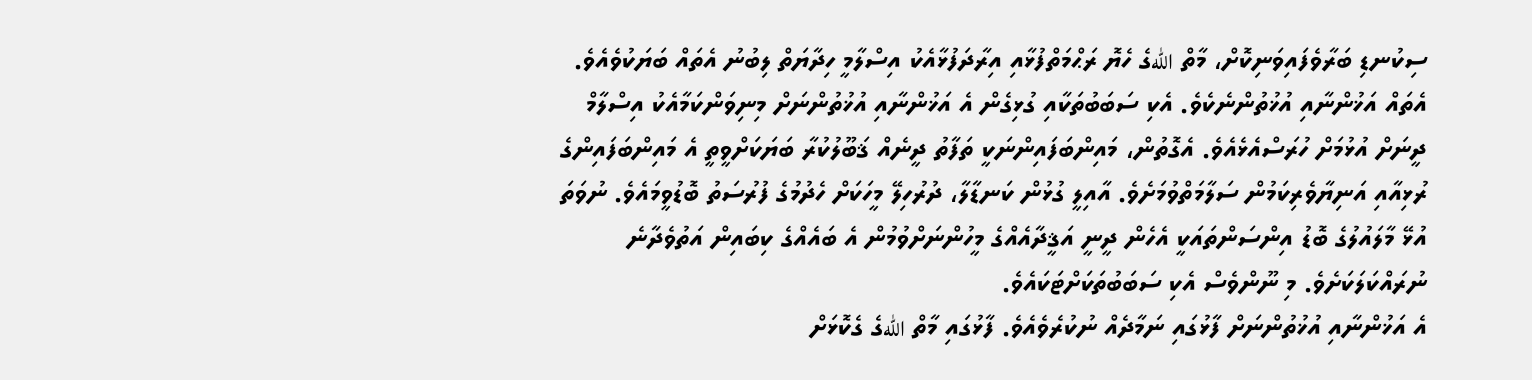ސިކުނޑި ބަރާވެފައިވަނިކޮށް، މާތް اللهގެ ހެޔޮ ރަޙްމަތްފުޅާއި އިރާދަފުޅާއެކު އިސްލާމީ ހިދާޔަތް ލިބުނު އެތައް ބަޔަކުވެއެވެ. އެތައް އަޚުންނާއި އުޚުތުންނެކެވެ. އެކި ސަބަބުތަކާއި ގުޅިގެން އެ އަޚުންނާއި އުޚުތުންނަށް މިނިވަންކަމާއެކު އިސްލާމް ދީނަށް އުޅުމަށް ހުރަސްއެޅެއެވެ. އެގޮތުން، މައިންބަފައިންނަކީ ތަފާތު ދީނެއް ޤަބޫލުކުރާ ބަޔަކަށްވީތީ އެ މައިންބަފައިންގެ ރުޅިއާއި އަނިޔާވެރިކަމުން ސަލާމަތްވުމަށެވެ. އާއިލީ ގުޅުން ކަނޑާލާ، ދުރުހިލޭ މީހަކަށް ހެދުމުގެ ފުރުސަތު ބޮޑުވީމައެވެ. ނުވަތަ އުޅޭ މާލައުލުގެ ބޮޑު އިންސަންތައަކީ އެހެން ދީނީ އަޤީދާއެއްގެ މީހުންނަށްވުމުން އެ ބައެއްގެ ކިބައިން އަތުވެދާނެ ނުރައްކަލަކަށެވެ. މި ނޫންވެސް އެކި ސަބަބުތަކަށްޓަކައެވެ.
އެ އަޚުންނާއި އުޚުތުންނަށް ފާޅުގައި ނަމާދެއް ނުކުރެވެއެވެ. ފާޅުގައި މާތް اللهގެ ގެކޮޅަށް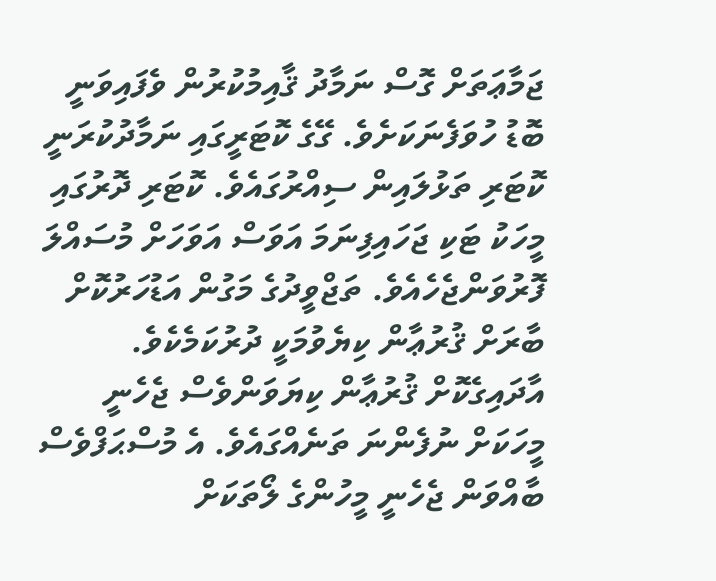ޖަމާޢަތަށް ގޮސް ނަމާދު ޤާއިމުކުރުން ވެފައިވަނީ ބޮޑު ހުވަފެނަކަށެވެ. ގޭގެ ކޮޓަރީގައި ނަމާދުކުރަނީ ކޮޓަރި ތަޅުލައިން ސިއްރުގައެވެ. ކޮޓަރި ދޮރުގައި މީހަކު ޓަކި ޖަހައިފިނަމަ އަވަސް އަވަހަށް މުސައްލަ ފޮރުވަންޖެހެއެވެ. ތަޖްވީދުގެ މަގުން އަޑުހަރުކޮށް ބާރަށް ޤުރުޢާން ކިޔެވުމަކީ ދުރުކަމެކެވެ. އާދައިގެކޮށް ޤުރުޢާން ކިޔަވަންވެސް ޖެހެނީ މީހަކަށް ނުފެންނަ ތަނެއްގައެވެ. އެ މުސްޙަފްވެސް ބާއްވަން ޖެހެނީ މީހުންގެ ލޯތަކަށް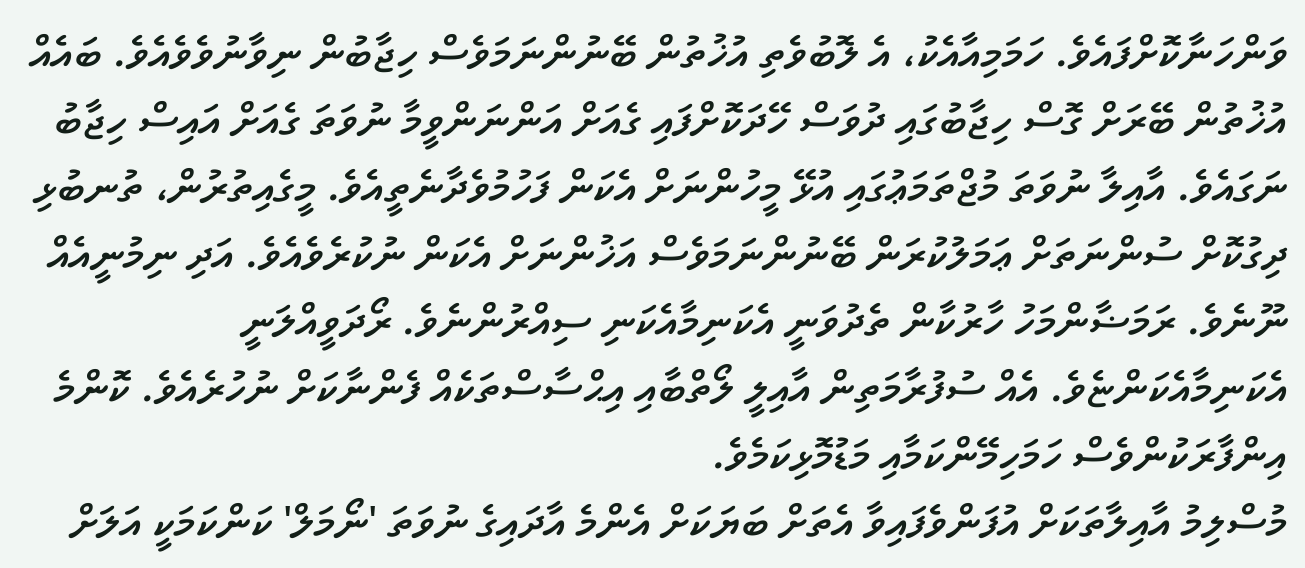ވަންހަނާކޮށްފައެވެ. ހަމަމިއާއެކު، އެ ލޮބުވެތި އުޚުތުން ބޭނުންނަމަވެސް ހިޖާބުން ނިވާނުވެވެއެވެ. ބައެއް އުޚުތުން ބޭރަށް ގޮސް ހިޖާބުގައި ދުވަސް ހޭދަކޮށްފައި ގެއަށް އަންނަންވީމާ ނުވަތަ ގެއަށް އައިސް ހިޖާބު ނަގައެވެ. އާއިލާ ނުވަތަ މުޖްތަމަޢުގައި އުޅޭ މީހުންނަށް އެކަން ފަހުމުވެދާނެތީއެވެ. މީގެއިތުރުން، ތުނބުޅި ދިގުކޮށް ސުންނަތަށް ޢަމަލުކުރަން ބޭނުންނަމަވެސް އަޚުންނަށް އެކަން ނުކުރެވެއެވެ. އަދި ނިމުނީއެއް ނޫނެވެ. ރަމަޟާންމަހު ހާރުކާން ތެދުވަނީ އެކަނިމާއެކަނި ސިއްރުންނެވެ. ރޯދަވީއްލަނީ އެކަނިމާއެކަންޏެވެ. އެއް ސުފުރާމަތިން އާއިލީ ލޯތްބާއި އިޙްސާސްތަކެއް ފެންނާކަށް ނުހުރެއެވެ. ކޮންމެ އިންފާރަކުންވެސް ހަމަހިމޭންކަމާއި މަޑުމޮޅިކަމެވެ.
މުސްލިމު އާއިލާތަކަށް އުފަންވެފައިވާ އެތަށް ބަޔަކަށް އެންމެ އާދައިގެ ނުވަތަ 'ނޯމަލް' ކަންކަމަކީ އަލަށް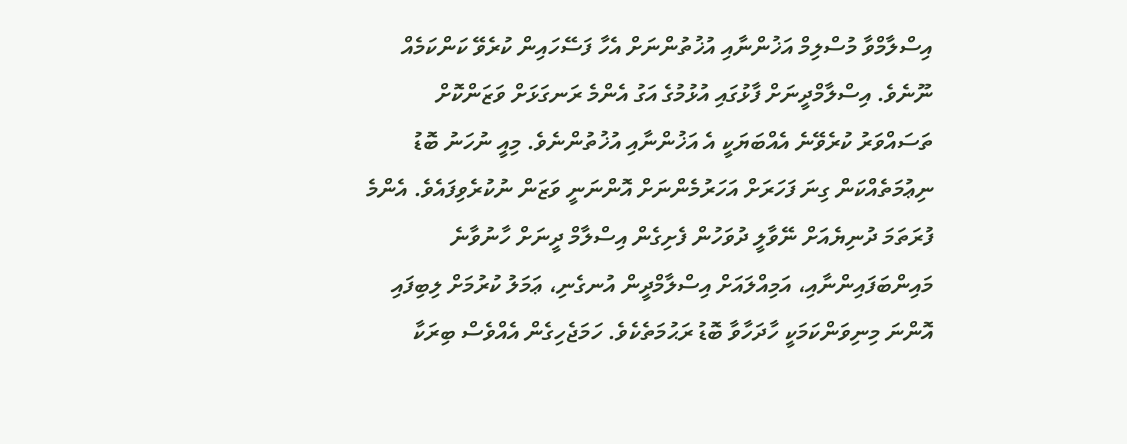އިސްލާމްވާ މުސްލިމް އަޚުންނާއި އުޚުތުންނަށް އެހާ ފަސޭހައިން ކުރެވޭ ކަންކަމެއް ނޫނެވެ. އިސްލާމްދީނަށް ފާޅުގައި އުޅުމުގެ އަގު އެންމެ ރަނގަޅަށް ވަޒަންކޮށް ތަސައްވަރު ކުރެވޭނެ އެއްބަޔަކީ އެ އަޚުންނާއި އުޚުތުންނެވެ. މިއީ ނުހަނު ބޮޑު ނިޢުމަތެއްކަން ގިނަ ފަހަރަށް އަހަރުމެންނަށް އޮންނަނީ ވަޒަން ނުކުރެވިފައެވެ. އެންމެ ފުރަތަމަ ދުނިޔެއަށް ނޭވާލީ ދުވަހުން ފެށިގެން އިސްލާމް ދީނަށް ހާނުވާނެ މައިންބަފައިންނާއި، އަމިއްލައަށް އިސްލާމްދީން އުނގެނި، ޢަމަލު ކުރުމަށް ލިބިފައި އޮންނަ މިނިވަންކަމަކީ ހާދަހާވާ ބޮޑު ރަޙުމަތެކެވެ. ހަމަޖެހިގެން އެއްވެސް ބިރަކާ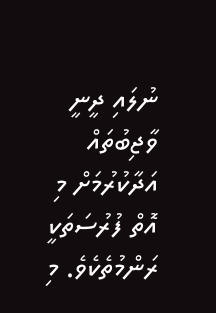ނުލައި ދީނީ ވާޖިބުތައް އަދާކުރުމަށް މި އޮތް ފުރުސަތަކީ ރަންމުތެކެވެ. މި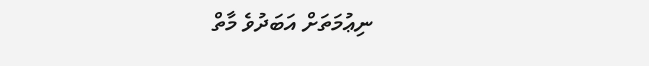ނިޢުމަތަށް އަބަދުވެ މާތް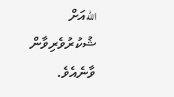اللهއަށް ޝުކުރުވެރިވާން ވާނެއެވެ.